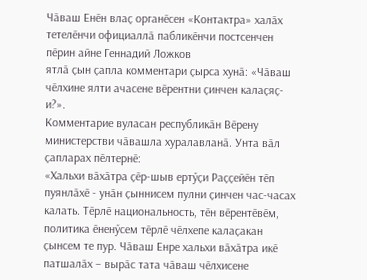Чӑваш Енӗн влаҫ органӗсен «Контактра» халӑх тетелӗнчи официаллӑ пабликӗнчи постсенчен пӗрин айне Геннадий Ложков
ятлӑ ҫын ҫапла комментари ҫырса хунӑ: «Чӑваш чӗлхине ялти ачасене вӗрентни ҫинчен калаҫяҫ-и?».
Комментарие вуласан республикӑн Вӗрену министерстви чӑвашла хуралавланӑ. Унта вӑл ҫапларах пӗлтернӗ:
«Хальхи вӑхӑтра ҫӗр-шыв ертӳҫи Раҫҫейӗн тӗп пуянлӑхӗ - унӑн ҫыннисем пулни ҫинчен час-часах калать. Тӗрлӗ национальность, тӗн вӗрентӗвӗм, политика ӗненӳсем тӗрлӗ чӗлхепе калаҫакан ҫынсем те пур. Чӑваш Енре хальхи вӑхӑтра икӗ патшалӑх – вырӑс тата чӑваш чӗлхисене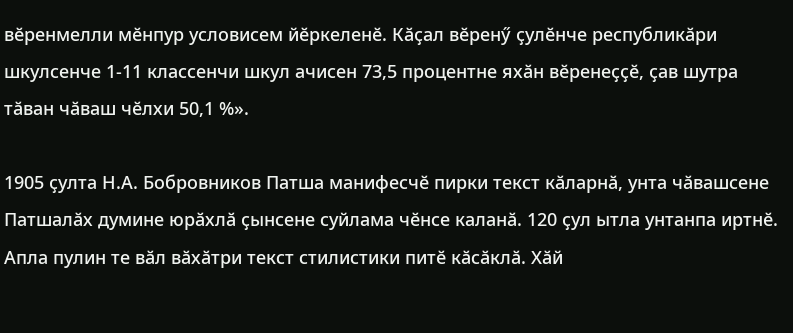вӗренмелли мӗнпур условисем йӗркеленӗ. Кӑҫал вӗренӳ ҫулӗнче республикӑри шкулсенче 1-11 классенчи шкул ачисен 73,5 процентне яхӑн вӗренеҫҫӗ, ҫав шутра тӑван чӑваш чӗлхи 50,1 %».

1905 ҫулта Н.А. Бобровников Патша манифесчӗ пирки текст кӑларнӑ, унта чӑвашсене Патшалӑх думине юрӑхлӑ ҫынсене суйлама чӗнсе каланӑ. 120 ҫул ытла унтанпа иртнӗ. Апла пулин те вӑл вӑхӑтри текст стилистики питӗ кӑсӑклӑ. Хӑй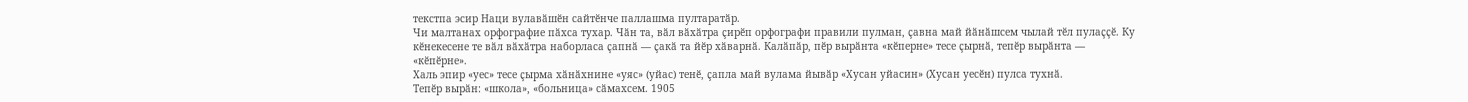текстпа эсир Наци вулавӑшӗн сайтӗнче паллашма пултаратӑр.
Чи малтанах орфографие пӑхса тухар. Чӑн та, вӑл вӑхӑтра ҫирӗп орфографи правили пулман, ҫавна май йӑнӑшсем чылай тӗл пулаҫҫӗ. Ку кӗнекесене те вӑл вӑхӑтра наборласа ҫапнӑ — ҫакӑ та йӗр хӑварнӑ. Калӑпӑр, пӗр вырӑнта «кӗперне» тесе ҫырнӑ, тепӗр вырӑнта — «кӗпӗрне».
Халь эпир «уес» тесе ҫырма хӑнӑхнине «уяс» (уйас) тенӗ, ҫапла май вулама йывӑр «Хусан уйасин» (Хусан уесӗн) пулса тухнӑ.
Тепӗр вырӑн: «школа», «больница» сӑмахсем. 1905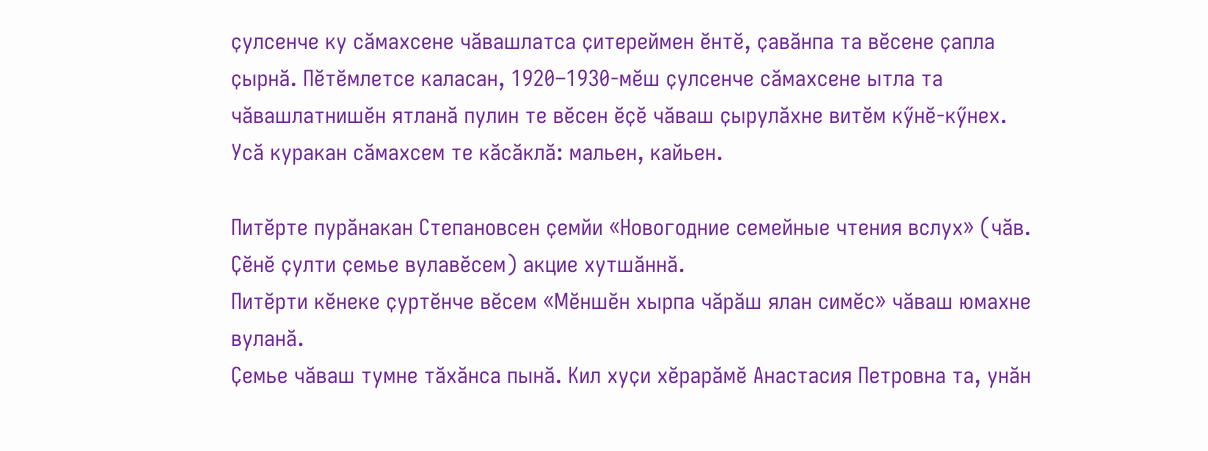ҫулсенче ку сӑмахсене чӑвашлатса ҫитереймен ӗнтӗ, ҫавӑнпа та вӗсене ҫапла ҫырнӑ. Пӗтӗмлетсе каласан, 1920–1930-мӗш ҫулсенче сӑмахсене ытла та чӑвашлатнишӗн ятланӑ пулин те вӗсен ӗҫӗ чӑваш ҫырулӑхне витӗм кӳнӗ-кӳнех.
Усӑ куракан сӑмахсем те кӑсӑклӑ: мальен, кайьен.

Питӗрте пурӑнакан Степановсен ҫемйи «Новогодние семейные чтения вслух» (чӑв. Ҫӗнӗ ҫулти ҫемье вулавӗсем) акцие хутшӑннӑ.
Питӗрти кӗнеке ҫуртӗнче вӗсем «Мӗншӗн хырпа чӑрӑш ялан симӗс» чӑваш юмахне вуланӑ.
Ҫемье чӑваш тумне тӑхӑнса пынӑ. Кил хуҫи хӗрарӑмӗ Анастасия Петровна та, унӑн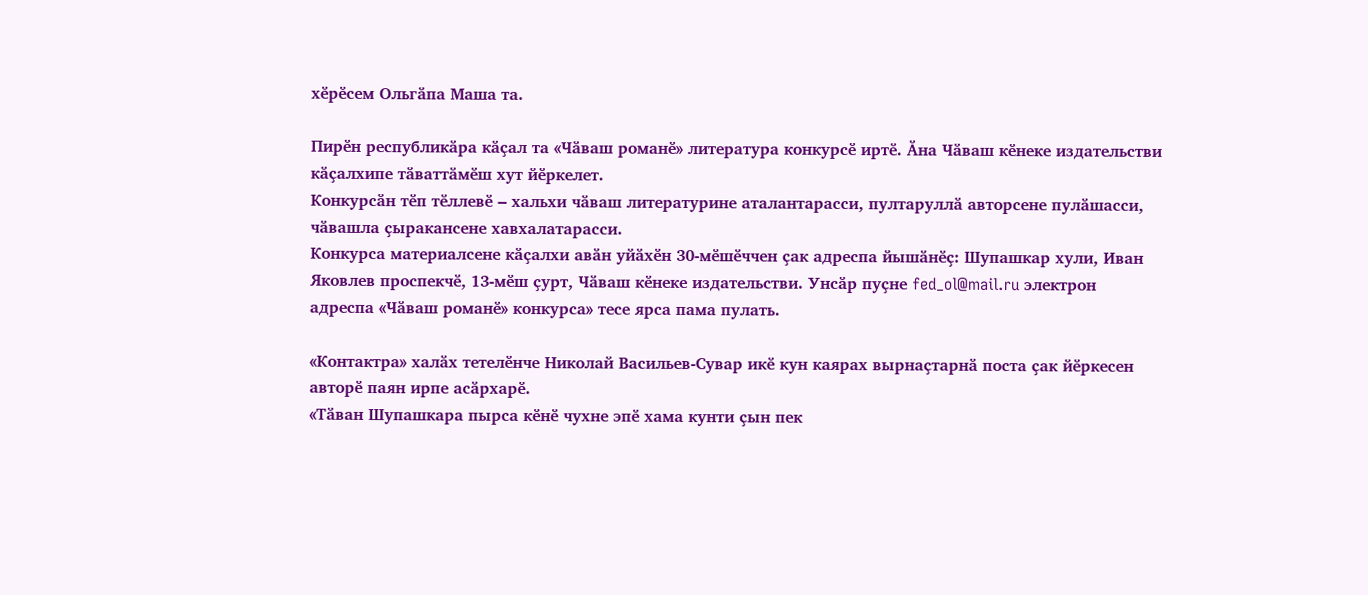хӗрӗсем Ольгӑпа Маша та.

Пирӗн республикӑра кӑҫал та «Чӑваш романӗ» литература конкурсӗ иртӗ. Ӑна Чӑваш кӗнеке издательстви кӑҫалхипе тӑваттӑмӗш хут йӗркелет.
Конкурсӑн тӗп тӗллевӗ ‒ хальхи чӑваш литературине аталантарасси, пултаруллӑ авторсене пулӑшасси, чӑвашла ҫыракансене хавхалатарасси.
Конкурса материалсене кӑҫалхи авӑн уйӑхӗн 30-мӗшӗччен ҫак адреспа йышӑнӗҫ: Шупашкар хули, Иван Яковлев проспекчӗ, 13-мӗш ҫурт, Чӑваш кӗнеке издательстви. Унсӑр пуҫне fed_ol@mail.ru электрон адреспа «Чӑваш романӗ» конкурса» тесе ярса пама пулать.

«Контактра» халӑх тетелӗнче Николай Васильев-Сувар икӗ кун каярах вырнаҫтарнӑ поста ҫак йӗркесен авторӗ паян ирпе асӑрхарӗ.
«Тӑван Шупашкара пырса кӗнӗ чухне эпӗ хама кунти ҫын пек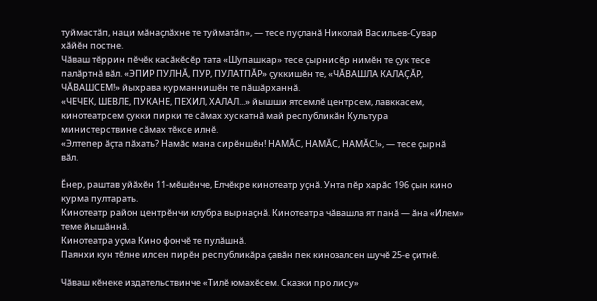туймастӑп, наци мӑнаҫлӑхне те туйматӑп», — тесе пуҫланӑ Николай Васильев-Сувар хӑйӗн постне.
Чӑваш тӗррин пӗчӗк касӑкӗсӗр тата «Шупашкар» тесе ҫырнисӗр нимӗн те ҫук тесе палӑртнӑ вӑл. «ЭПИР ПУЛНӐ, ПУР, ПУЛАТПӐР» ҫуккишӗн те, «ЧӐВАШЛА КАЛАҪӐР, ЧӐВАШСЕМ!» йыхрава курманнишӗн те пӑшӑрханнӑ.
«ЧЕЧЕК, ШЕВЛЕ, ПУКАНЕ, ПЕХИЛ, ХАЛАЛ...» йышши ятсемлӗ центрсем, лавккасем, кинотеатрсем ҫукки пирки те сӑмах хускатнӑ май республикӑн Культура министерствине сӑмах тӗксе илнӗ.
«Элтепер ӑҫта пӑхать? Намӑс мана сирӗншӗн! НАМӐС, НАМӐС, НАМӐС!», — тесе ҫырнӑ вӑл.

Ӗнер, раштав уйӑхӗн 11-мӗшӗнче, Елчӗкре кинотеатр уҫнӑ. Унта пӗр харӑс 196 ҫын кино курма пултарать.
Кинотеатр район центрӗнчи клубра вырнаҫнӑ. Кинотеатра чӑвашла ят панӑ — ӑна «Илем» теме йышӑннӑ.
Кинотеатра уҫма Кино фончӗ те пулӑшнӑ.
Паянхи кун тӗлне илсен пирӗн республикӑра ҫавӑн пек кинозалсен шучӗ 25-е ҫитнӗ.

Чӑваш кӗнеке издательствинче «Тилӗ юмахӗсем. Сказки про лису»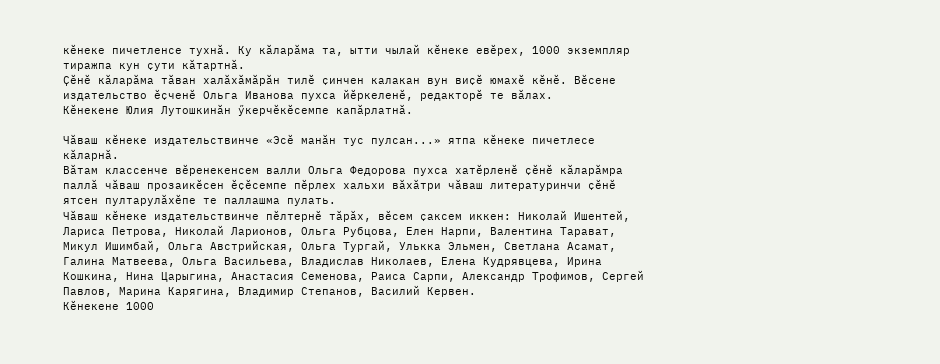кӗнеке пичетленсе тухнӑ. Ку кӑларӑма та, ытти чылай кӗнеке евӗрех, 1000 экземпляр тиражпа кун ҫути кӑтартнӑ.
Ҫӗнӗ кӑларӑма тӑван халӑхӑмӑрӑн тилӗ ҫинчен калакан вун виҫӗ юмахӗ кӗнӗ. Вӗсене издательство ӗҫченӗ Ольга Иванова пухса йӗркеленӗ, редакторӗ те вӑлах.
Кӗнекене Юлия Лутошкинӑн ӳкерчӗкӗсемпе капӑрлатнӑ.

Чӑваш кӗнеке издательствинче «Эсӗ манӑн тус пулсан...» ятпа кӗнеке пичетлесе кӑларнӑ.
Вӑтам классенче вӗренекенсем валли Ольга Федорова пухса хатӗрленӗ ҫӗнӗ кӑларӑмра паллӑ чӑваш прозаикӗсен ӗҫӗсемпе пӗрлех хальхи вӑхӑтри чӑваш литературинчи ҫӗнӗ ятсен пултарулӑхӗпе те паллашма пулать.
Чӑваш кӗнеке издательствинче пӗлтернӗ тӑрӑх, вӗсем ҫаксем иккен: Николай Ишентей, Лариса Петрова, Николай Ларионов, Ольга Рубцова, Елен Нарпи, Валентина Тарават, Микул Ишимбай, Ольга Австрийская, Ольга Тургай, Улькка Эльмен, Светлана Асамат, Галина Матвеева, Ольга Васильева, Владислав Николаев, Елена Кудрявцева, Ирина Кошкина, Нина Царыгина, Анастасия Семенова, Раиса Сарпи, Александр Трофимов, Сергей Павлов, Марина Карягина, Владимир Степанов, Василий Кервен.
Кӗнекене 1000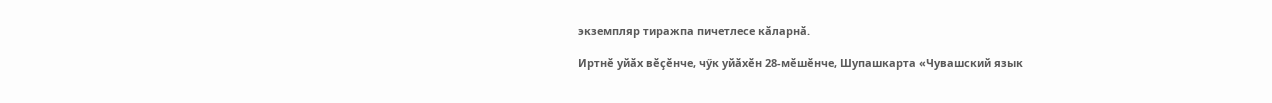экземпляр тиражпа пичетлесе кӑларнӑ.

Иртнӗ уйӑх вӗҫӗнче, чӳк уйӑхӗн 28-мӗшӗнче, Шупашкарта «Чувашский язык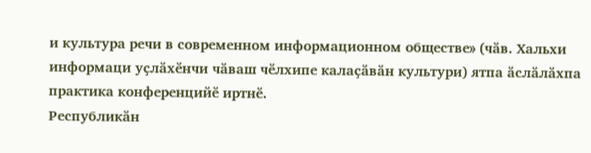и культура речи в современном информационном обществе» (чӑв. Хальхи информаци уҫлӑхӗнчи чӑваш чӗлхипе калаҫӑвӑн культури) ятпа ӑслӑлӑхпа практика конференцийӗ иртнӗ.
Республикӑн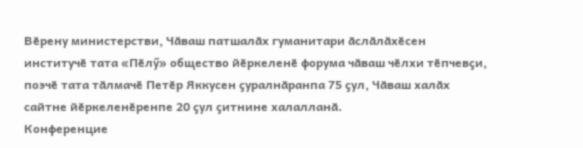Вӗрену министерстви, Чӑваш патшалӑх гуманитари ӑслӑлӑхӗсен институчӗ тата «Пӗлӳ» общество йӗркеленӗ форума чӑваш чӗлхи тӗпчевҫи, поэчӗ тата тӑлмачӗ Петӗр Яккусен ҫуралнӑранпа 75 ҫул, Чӑваш халӑх сайтне йӗркеленӗренпе 20 ҫул ҫитнине халалланӑ.
Конференцие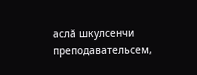аслӑ шкулсенчи преподавательсем,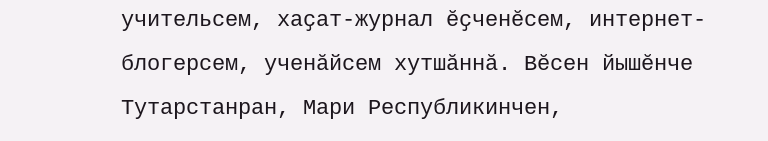учительсем, хаҫат-журнал ӗҫченӗсем, интернет-блогерсем, ученӑйсем хутшӑннӑ. Вӗсен йышӗнче Тутарстанран, Мари Республикинчен,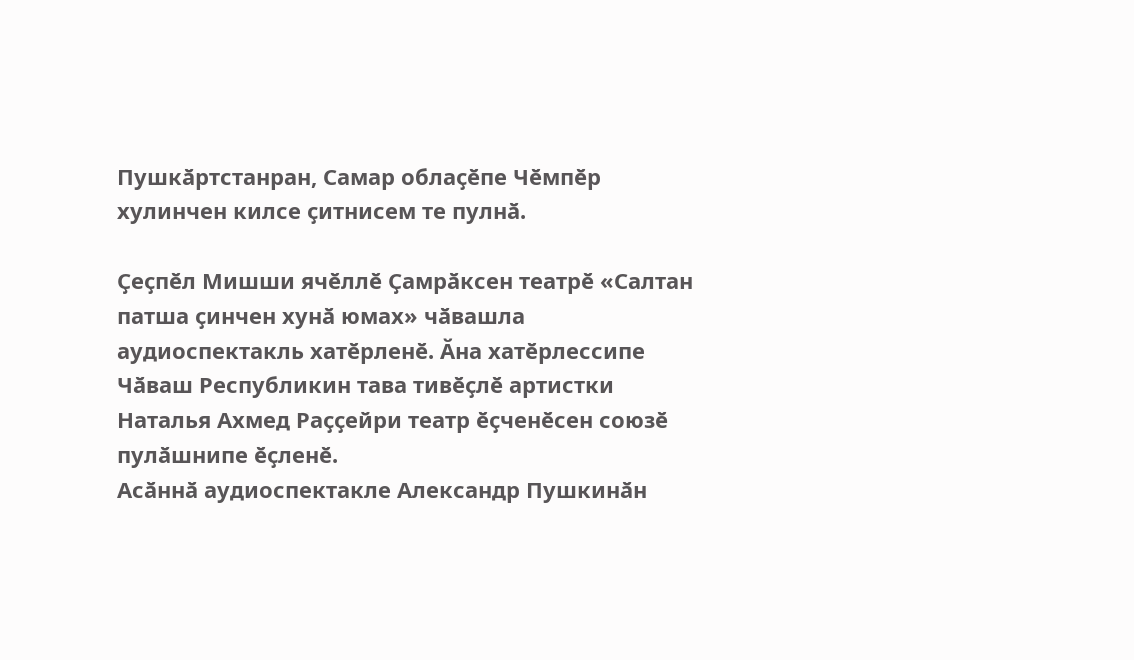Пушкӑртстанран, Самар облаҫӗпе Чӗмпӗр хулинчен килсе ҫитнисем те пулнӑ.

Ҫеҫпӗл Мишши ячӗллӗ Ҫамрӑксен театрӗ «Салтан патша ҫинчен хунӑ юмах» чӑвашла аудиоспектакль хатӗрленӗ. Ӑна хатӗрлессипе Чӑваш Республикин тава тивӗҫлӗ артистки Наталья Ахмед Раҫҫейри театр ӗҫченӗсен союзӗ пулӑшнипе ӗҫленӗ.
Асӑннӑ аудиоспектакле Александр Пушкинӑн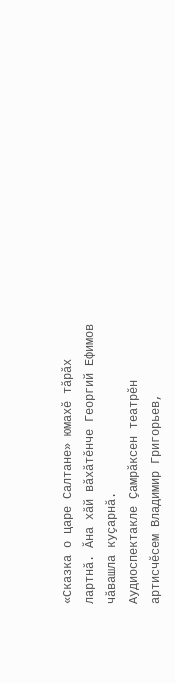«Сказка о царе Салтане» юмахӗ тӑрӑх лартнӑ. Ӑна хӑй вӑхӑтӗнче Георгий Ефимов чӑвашла куҫарнӑ.
Аудиоспектакле Ҫамрӑксен театрӗн артисчӗсем Владимир Григорьев,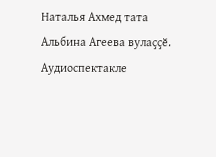Наталья Ахмед тата Альбина Агеева вулаҫҫӗ.
Аудиоспектакле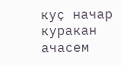куҫ начар куракан ачасем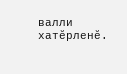валли хатӗрленӗ.